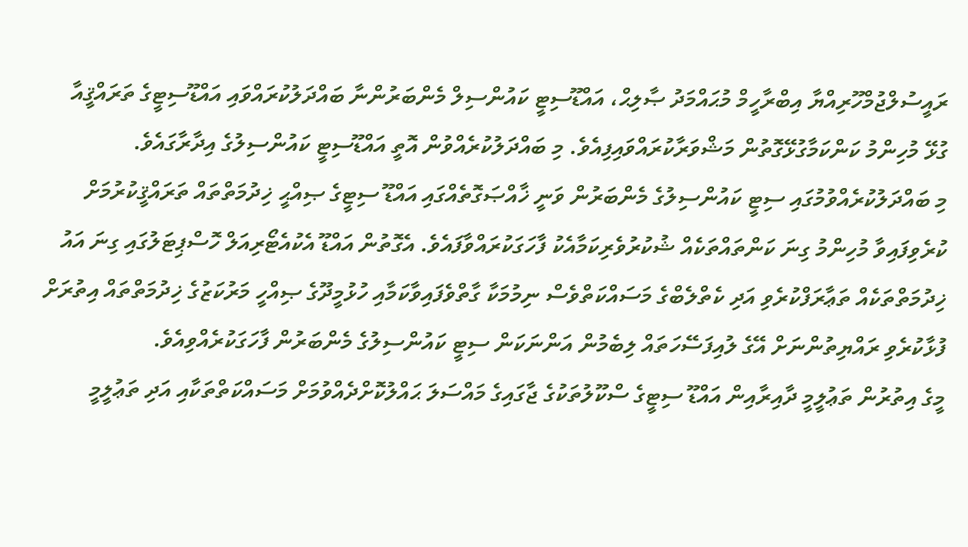ރައީސުލްޖުމްހޫރިއްޔާ އިބްރާހީމް މުޙައްމަދު ޞާލިޙް، އައްޑޫސިޓީ ކައުންސިލް މެންބަރުންނާ ބައްދަލުކުރައްވައި އައްޑޫސިޓީގެ ތަރައްޤީއާ ގުޅޭ މުހިންމު ކަންކަމާގުޅޭގޮތުން މަޝްވަރާކުރައްވައިފިއެވެ. މި ބައްދަލުކުރެއްވުން އޮތީ އައްޑޫސިޓީ ކައުންސިލުގެ އިދާރާގައެވެ.
މި ބައްދަލުކުރެއްވުމުގައި ސިޓީ ކައުންސިލުގެ މެންބަރުން ވަނީ ޚާއްޞަގޮތެއްގައި އައްޑޫ ސިޓީގެ ޞިއްޙީ ޚިދުމަތްތައް ތަރައްޤީކުރުމަށް ކުރެވިފައިވާ މުހިންމު ގިނަ ކަންތައްތަކެއް ޝުކުރުވެރިކަމާއެކު ފާހަގަކުރައްވާފައެވެ. އެގޮތުން އައްޑޫ އެކުއެޓޯރިއަލް ހޮސްޕިޓަލުގައި ގިނަ އައު ޚިދުމަތްތަކެއް ތަޢާރަފްކުރެވި އަދި ކެތްލެބްގެ މަސައްކަތްވެސް ނިމުމަކާ ގާތްވެފައިވާކަމާއި ހުޅުމީދޫގެ ޞިއްހީ މަރުކަޒުގެ ޚިދުމަތްތައް އިތުރަށް ފުޅާކުރެވި ރައްޔިތުންނަށް އޭގެ ލުއިފަސޭހަތައް ލިބެމުން އަންނަކަން ސިޓީ ކައުންސިލުގެ މެންބަރުން ފާހަގަކުރެއްވިއެވެ.
މީގެ އިތުރުން ތަޢުލީމީ ދާއިރާއިން އައްޑޫ ސިޓީގެ ސްކޫލުތަކުގެ ޖާގައިގެ މައްސަލަ ޙައްލުކޮށްދެއްވުމަށް މަސައްކަތްތަކާއި އަދި ތަޢުލީމީ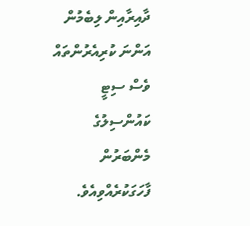ދާއިރާއިން ލިބެމުން އަންނަ ކުރިއެރުންތައް ވެސް ސިޓީ ކައުންސިލުގެ މެންބަރުން ފާހަގަކުރެއްވިއެވެ.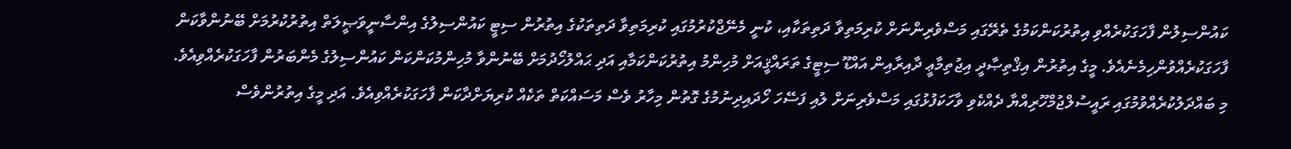ކައުންސިލުން ފާހަގަކުރެއްވި އިތުރުކަންކަމުގެ ތެރޭގައި މަސްވެރިންނަށް ކުރިމަތިވާ ދަތިތަކާއި، ކުނީ މެނޭޖްކުރުމުގައި ކުރިމަތިވާ ދަތިތަކުގެ އިތުރުން ސިޓީ ކައުންސިލުގެ އިންސާނީވަޞީލަތް އިތުރުކުރުމަށް ބޭނުންވާކަން ފާހަގަކުރެއްވުންހިމެނެއެވެ. މީގެ އިތުރުން އިޤްތިޞާދީ އިޖުތިމާޢީ ދާއިރާއިން އައްޑޫ ސިޓީގެ ތަރައްޤީއަށް މުހިންމު އިތުރުކަންކަމާއި އަދި ޙައްލުހޯދުމަށް ބޭނުންވާ މުހިންމުކަންކަން ކައުންސިލުގެ މެންބަރުން ފާހަގަކުރެއްވިއެވެ.
މި ބައްދަލުކުރެއްވުމުގައި ރައީސުލްޖުމްހޫރިއްޔާ ދެއްކެވި ވާހަކަފުޅުގައި މަސްވެރިނަށް ލުއި ފަސޭހަ ހޯދައިދިނުމުގެ ގޮތުން މިހާރު ވެސް މަސައްކަތް ތަކެއް ކުރިޔަށްދާކަން ފާހަގަކުރެއްވިއެވެ. އަދި މީގެ އިތުރުންވެސް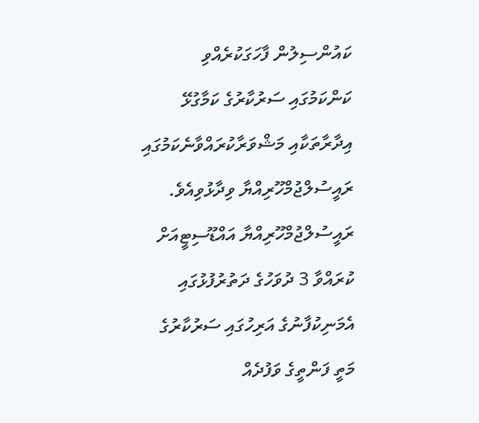ކައުންސިލުން ފާހަގަކުރެއްވި ކަންކަމުގައި ސަރުކާރުގެ ކަމާގުޅޭ އިދާރާތަކާއި މަޝްވަރާކުރައްވާނެކަމުގައި ރައީސުލްޖުމްހޫރިއްޔާ ވިދާޅުވިއެވެ.
ރައީސުލްޖުމްހޫރިއްޔާ އައްޑޫސިޓީއަށް ކުރައްވާ 3 ދުވަހުގެ ދަތުރުފުޅުގައި އެމަނިކުފާނުގެ އަރިހުގައި ސަރުކާރުގެ މަތީ ފަންތީގެ ވަފުދެއް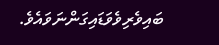ބައިވެރިވެވަޑައިގަންނަވައެވެ.